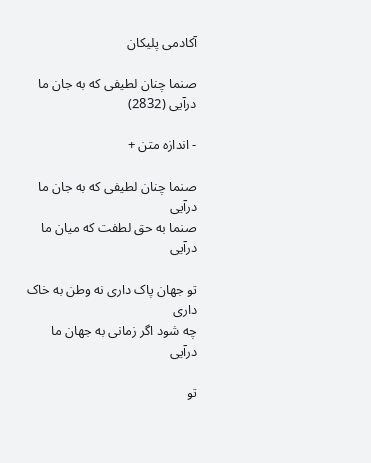آکادمی پلیکان

صنما چنان لطیفی که به جان ما درآیی (2832)

- اندازه متن +

صنما چنان لطیفی که به جان ما درآیی
صنما به حق لطفت که میان ما درآیی

تو جهان پاک داری نه وطن به خاک داری
چه شود اگر زمانی به جهان ما درآیی

تو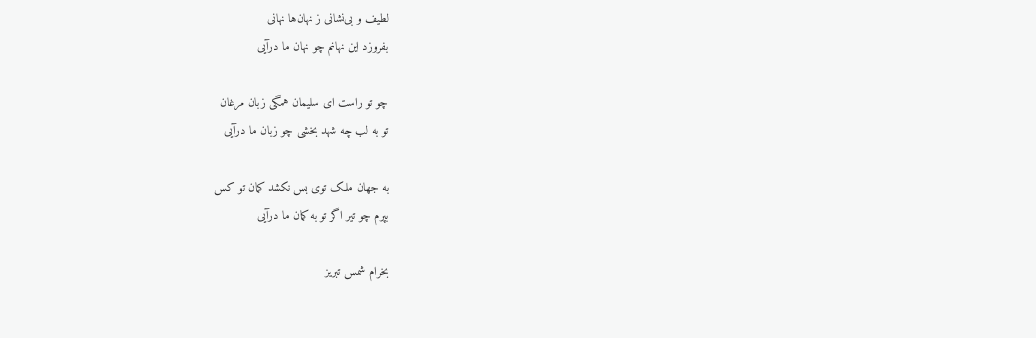لطیف و بی‌نشانی ز نهان‌ها نهانی
بفروزد این نهانم چو نهان ما درآیی

چو تو راست ای سلیمان همگی زبان مرغان
تو به لب چه شهد بخشی چو زبان ما درآیی

به جهان ملک توی بس نکشد کمان تو کس
بپرم چو تیر اگر تو به کمان ما درآیی

بخرام شمس تبریز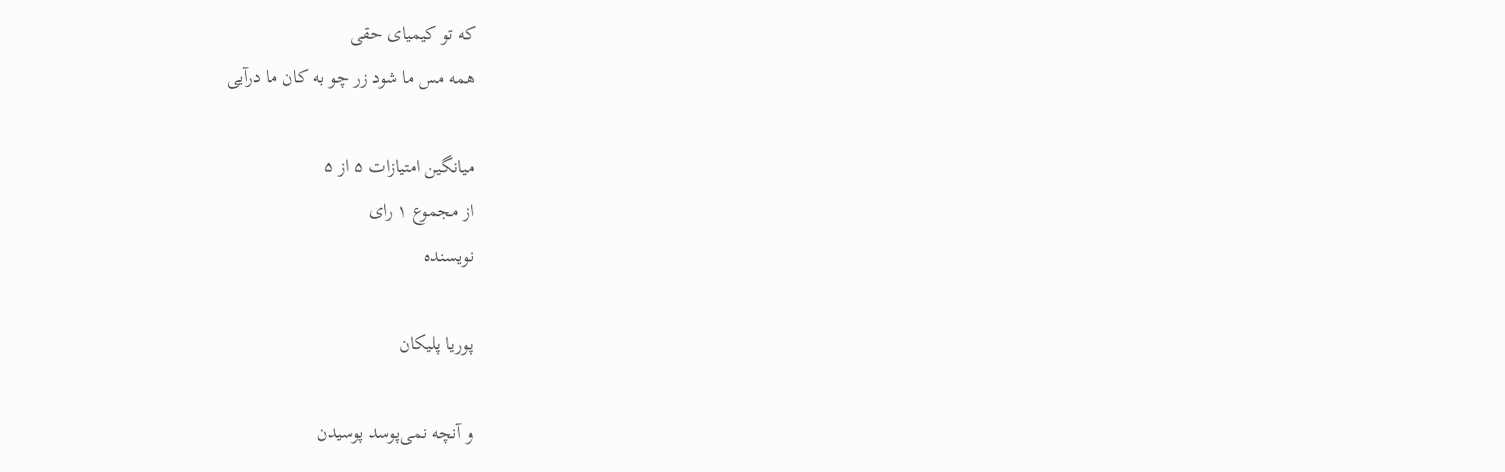که تو کیمیای حقی
همه مس ما شود زر چو به کان ما درآیی

میانگین امتیازات ۵ از ۵
از مجموع ۱ رای
نویسنده

پوریا پلیکان

و آنچه نمی‌پوسد پوسیدن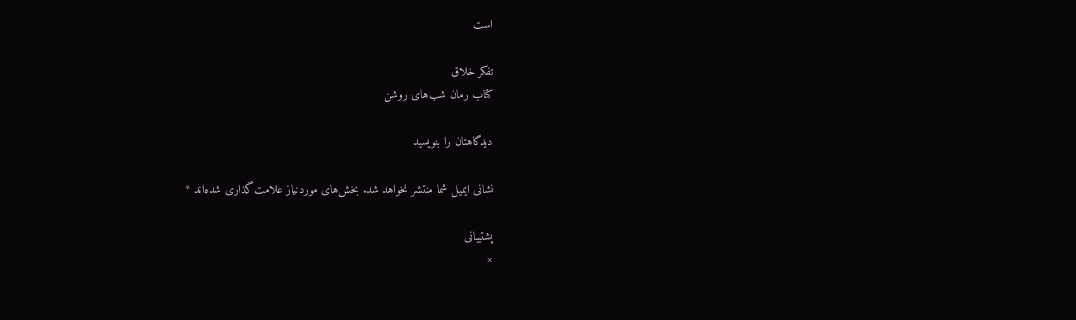است

تفکر خلاق
کتاب رمان شب‌های روشن

دیدگاهتان را بنویسید

نشانی ایمیل شما منتشر نخواهد شد. بخش‌های موردنیاز علامت‌گذاری شده‌اند *

پشتیبانی
×